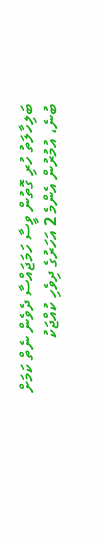ބަލިހާލަތު ހުރި ގޮތުން ވީސާ ހަމަޖައްސާ ދެވެން ނެތް ކަމަށް ބުނެ، އުމުރުން އެންމެ 2 އަހަރުގެ ދިވެހި ކުއްޖަކު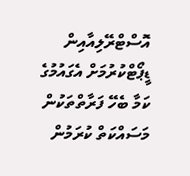އޮސްޓްރޭލިއާއިން ޑީޕޯޓްކުރުމަށް އެގައުމުގެ ކަމާ ބެހޭ ފަރާތްތަކުން މަސައްކަތް ކުރަމުން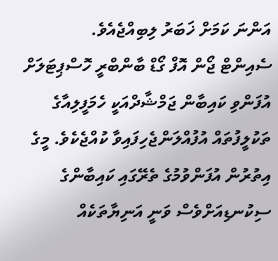އަންނަ ކަމަށް ޚަބަރު ލިބިއްޖެއެވެ.
ސެއިންޓް ޖޯން އޮފް ގޯޑް ބާންބްރީ ހޮސްޕިޓަލަށް އުފަންވި ކައިބާން ޖަމްޝާދްއަކީ ހެމަފީލިއާގެ ތަކުލީފުތައް އުފުއްލަންޖެހިފައިވާ ކުއްޖެކެވެ. މީގެ އިތުރުން އުފަންވުމުގެ ތެރޭގައި ކައިބާންގެ ސިކުނޑިއަށްވެސް ވަނީ އަނިޔާތަކެއް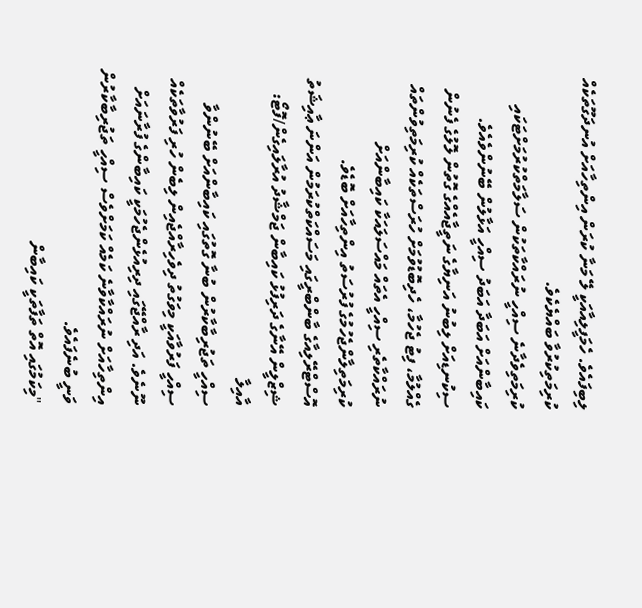ލިބިފައެވެ. ހެމަފީލިއާއަކީ ލޭ މަނާ ކުރަން އިންތިހާއަށް އުނދަގޫތަކެއް ކުރިމަތިކުރުވާ ބައްޔެކެވެ.
ކުރިމަތިވެދާނެ ސިއްހީ ނުރައްކާތަކުން ސަލާމަތްކުރުމަށްޓަކައި ކައިބާންއަށް އަބަދާ އަބަދު ސިއްހީ އަޅާލުން ބޭނުންވެއެވެ. ސިކުނޑިއަށް ލިބުނު އަނިޔާގެ ނަތީޖާއެއްގެ ގޮތުން ލޮލުގެ ފެނުން ގެއްލުމާ، ފިޓު ޖެހުމާ، ހެދިބޮޑުވުމަށް ހުރަސްތަކެއް ކުރިމަތިވުންތައް ނުރައްކާތެރި ސިއްހީ އެތައް މައްސަލައަކާ ކައިބާންއަށް ކުރިމަތިލާންޖެހުމުގެ ފުރުސަތު އިންތިހާއަށް ބޮޑެވެ.
އޮސްޓްރޭލިއާގެ ބާންބްރީގައި މަސައްކަތްކުރަމުން އަންނަ ޢާއިޝަތު ޝިޒްލީން އޭނާގެ ދަރިފުޅު ކައިބާން ޖަމްޝާދު އުރާލައިގެން/ފޮޓޯ: އާއިލާ
ސިއްހީ ތަޖުރިބާކާރުން ބުނާ ގޮތުގައި ކައިބާންއަށް ބޭނުންވާ ސިއްހީ ފަރުވާއަކީ މިވަގުތު ދިވެހިރާއްޖެއިން ލިބެން ހުރި ފަރުވާތަކެއް ނޫނެވެ. އަދި ރާއްޖޭގައި ދިރިއުޅެންޖެހުމަކީ ކައިބާންގެ ފުރާނައަށް އިންތިހާއަށް ނުރައްކާވާނެ ކަމެއް ކަމަށްވެސް ސިއްހީ ތަޖުރިބާކާރުން ވަނީ ބުނެފައެވެ.
"މިކަމުގައި އޮތް ތަފާތަކީ ކައިބާން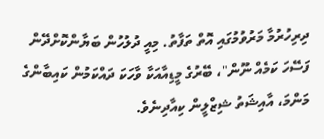ދިރިހުރުމާ މަރުވުމުގައި އޮތް ތަފާތު. މިއީ ދުލުހުން ބަޔާންކޮށްދޭން ފަސޭހަ ކަމެއް ނޫން"، ބޭރުގެ މީޑިއާއަކާ ވާހަކަ ދައްކަމުން ކައިބާންގެ މަންމަ، އާއިޝަތު ޝިޒްލީން ކިއާދިނެވެ.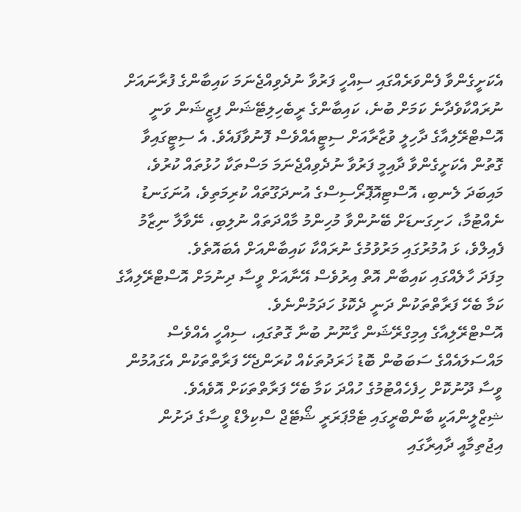އެކަށީގެންވާ ފެންވަރެއްގައި ސިއްހީ ފަރުވާ ނުދެވިއްޖެނަމަ ކައިބާންގެ ފުރާނައަށް ނުރައްކާވެދާނެ ކަމަށް ބުނެ، ކައިބާންގެ ރީބެހިލިޓޭޝަން ފިޒީޝަން ވަނީ އޮސްޓްރޭލިއާގެ ދާހިލީ ވުޒާރާއަށް ސިޓީއެއްވެސް ފޮނުވާފައެވެ. އެ ސިޓީގައިވާ ގޮތުން އެކަށީގެންވާ ދާއިމީ ފަރުވާ ނުދެވިއްޖެނަމަ މަސްތަކާ ހުޅުތައް ކުރުވެ، މައިބަދަ ލެނބި، އޮސްޓިއޮޕޮރޯސިސްގެ އުނދަގޫތައް ކުރިމަތިވެ، އުނަގަނޑު ނެއްޓުމާ، ހަށިގަނޑަށް ބޭނުންވާ މުހިންމު މާއްދަތައް ނުލިބި، ނޭވާލާ ނިޒާމު ފެއިލްވެ، ޅަ އުމުރުގައި މަރުވުމުގެ ނުރައްކާ ކައިބާންއަށް އެބައޮތެވެ.
މިފަދަ ހާލެއްގައި ކައިބާން އޮތް އިރުވެސް އޭނާއަށް ވީސާ ދިނުމަށް އޮސްޓްރޭލިއާގެ ކަމާ ބެހޭ ފަރާތްތަކުން ދަނީ ދެކޮޅު ހަދަމުންނެވެ.
އޮސްޓްރޭލިއާގެ އިމިގްރޭޝަން ގާނޫނު ބުނާ ގޮތުގައި، ސިއްހީ އެއްވެސް މައްސަލައެއްގެ ސަބަބުން ބޮޑު ޚަރަދުތަކެއް ކުރަންޖެހޭ ފަރާތްތަކުން އެގައުމުން ވީސާ ދޫނުކޮށް ހިފެހެއްޓުމުގެ ހުއްދަ ކަމާ ބެހޭ ފަރާތްތަކަށް އޮވެއެވެ.
ޝިޒްލީންއަކީ ބާންބްރީގައި ޓެމްޕަރަރީ ޝޯޓޭޖް ސްކިލްޑް ވީސާގެ ދަށުން އިޖުތިމާއީ ދާއިރާގައި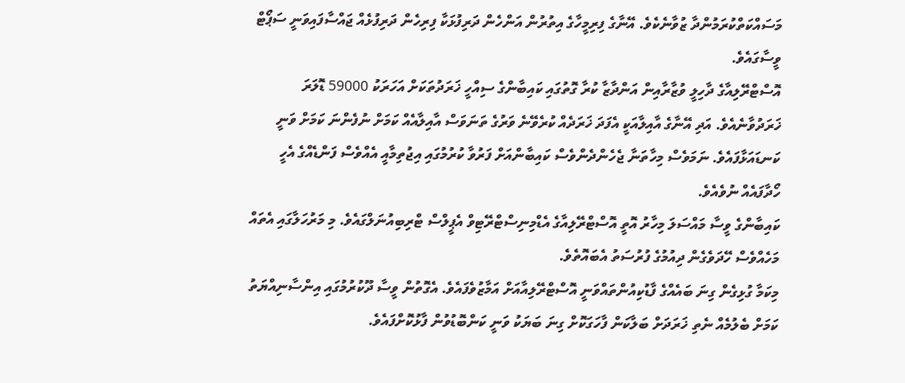މަސައްކަތްކުރަމުންދާ ޒުވާނެކެވެ. އޭނާގެ ފިރިމީހާގެ އިތުރުން އަންހެން ދަރިފުޅަކާ ފިރިހެން ދަރިފުޅެއް ޖައްސާފައިވަނީ ސަޕޯޓް ވީސާގައެވެ.
އޮސްޓްރޭލިއާގެ ދާހިލީ ވުޒާރާއިން އަންދާޒާ ކުރާ ގޮތުގައި ކައިބާންގެ ސިއްހީ ޚަރަދުތަކަށް އަހަރަކު 59000 ޑޮލަރަ ޚަރަދުވާނެއެވެ. އަދި އޭނާގެ އާއިލާއަކީ އެފަދަ ޚަރަދެއް ކުރެވޭނެ ވަރުގެ ތަނަވަސް އާއިލާއެއް ކަމަށް ނުފެންނަ ކަމަށް ވަނީ ކަނޑައަޅާފައެވެ. ނަމަވެސް މިހާތަނާ ޖެހެންދެންވެސް ކައިބާންއަށް ފަރުވާ ކުރުމުގައި އިޖުތިމާއީ އެއްވެސް ފަންޑެއްގެ އެހީ ހޯދާފައެއް ނުވެއެވެ.
ކައިބާންގެ ވީސާ މައްސަލަ މިހާރު އޮތީ އޮސްޓްރޭލިއާގެ އެޑްމިނިސްޓްރޭޓިވް އެޕީލްސް ޓްރިބިއުނަލްގައެވެ. މި މަރުހަލާގައި އެތައް މަހެއްވެސް ހޭދަވެގެން ދިއުމުގެ ފުރުސަތު އެބައޮތެވެ.
މިކަމާ ގުޅިގެން ގިނަ ބައެއްގެ ފާޑުކިއުންތައްވަނީ އޮސްޓްރޭލިއާއަށް އަމާޒުވެފައެވެ. އެގޮތުން ވީސާ ދޫކުރުމުގައި އިންސާނިއްޔަތު ކަމަށް ބެލުމެއް ނެތި ޚަރަދަށް ބަލާކަން ފާހަގަކޮށް ގިނަ ބަޔަކު ވަނީ ކަންބޮޑުވުން ފާޅުކޮށްފައެވެ.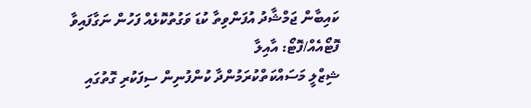ކައިބާން ޖަމްޝާދު އުފަންވިތާ ކުޑަ ވަގުތުކޮޅެއް ފަހުން ނަގާފައިވާ ފޮޓޯއެއް/ފޮޓޯ: އާއިލާ
ޝިޒްލީ މަސައްކަތްކުރަމުންދާ ކުންފުނިން ސިފަކުރި ގޮތުގައި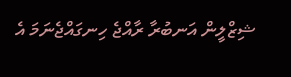ޝިޒްލީން އަނބުރާ ރާއްޖެ ހިނގައްޖެނަމަ އެ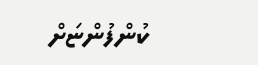ކުންފުންޏަށް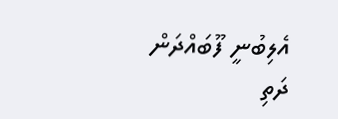އެލިބުނީ ފޫބައްދަން ދަތި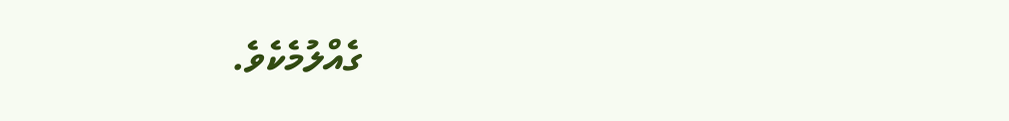ގެއްލުމެކެވެ.